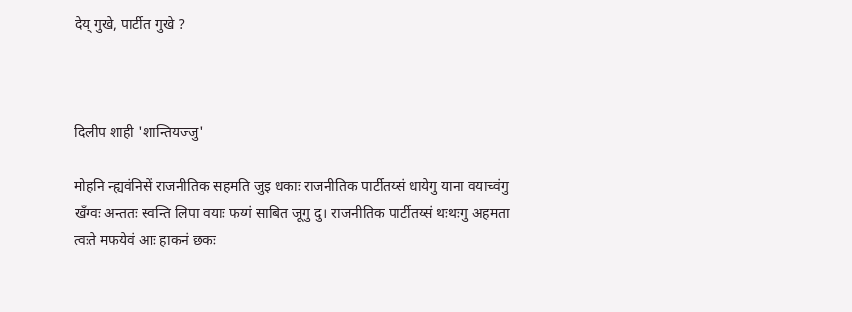देय् गुखे, पार्टीत गुखे ?



दिलीप शाही 'शान्तियज्जु'

मोहनि न्ह्यवंनिसें राजनीतिक सहमति जुइ धकाः राजनीतिक पार्टीतय्सं धायेगु याना वयाच्वंगु खँग्वः अन्ततः स्वन्ति लिपा वयाः फय्गं साबित जूगु दु। राजनीतिक पार्टीतय्सं थःथःगु अहमता त्वःते मफयेवं आः हाकनं छकः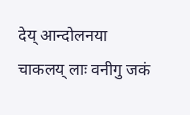देय् आन्दोलनया चाकलय् लाः वनीगु जकं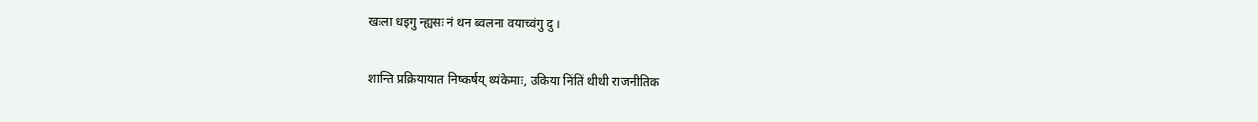खःला धइगु न्ह्यसः नं थन ब्वलना वयाच्वंगु दु ।

शान्ति प्रक्रियायात निष्कर्षय् थ्यंकेमाः, उकिया निंतिं थीथी राजनीतिक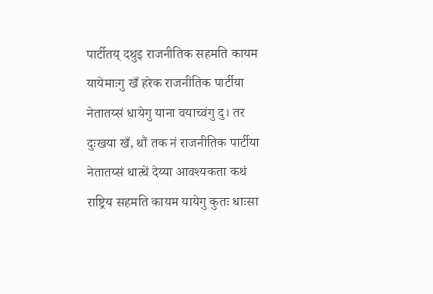पार्टीतय् दथुइ राजनीतिक सहमति कायम यायेमाःगु खँ हरेक राजनीतिक पार्टीया नेतातय्सं धायेगु याना वयाच्वंगु दु। तर दुःखया खँ, थौं तक नं राजनीतिक पार्टीया नेतातय्सं धात्थें देय्या आवश्यकता कथं राष्ट्रिय सहमति कायम यायेगु कुतः धाःसा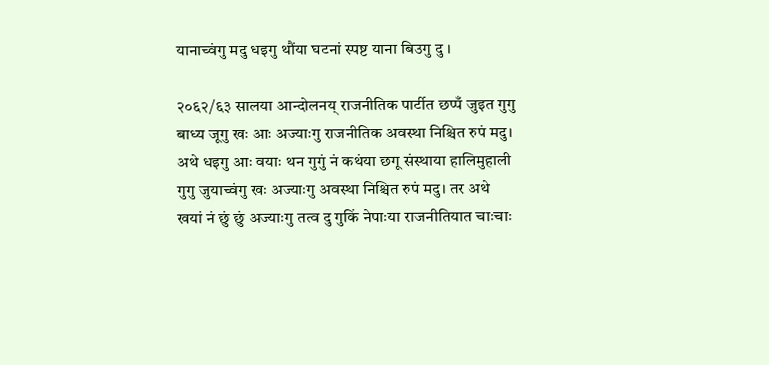यानाच्वंगु मदु धइगु थौंया घटनां स्पष्ट याना बिउगु दु ।

२०६२/६३ सालया आन्दोलनय् राजनीतिक पार्टीत छप्पँ जुइत गुगु बाध्य जूगु खः आः अज्याःगु राजनीतिक अवस्था निश्चित रुपं मदु। अथे धइगु आः वयाः थन गुगुं नं कथंया छगू संस्थाया हालिमुहाली गुगु जुयाच्वंगु खः अज्याःगु अवस्था निश्चित रुपं मदु। तर अथे खयां नं छुं छुं अज्याःगु तत्व दु गुकिं नेपाःया राजनीतियात चाःचाः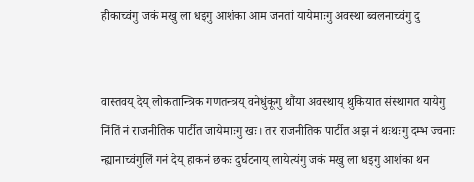हीकाच्वंगु जकं मखु ला धइगु आशंका आम जनतां यायेमाःगु अवस्था ब्वलनाच्वंगु दु


वास्तवय् देय् लोकतान्त्रिक गणतन्त्रय् वनेधुंकूगु थौंया अवस्थाय् थुकियात संस्थागत यायेगु निंतिं नं राजनीतिक पार्टीत जायेमाःगु खः। तर राजनीतिक पार्टीत अझ नं थःथःगु दम्भ ज्वनाः न्ह्यानाच्वंगुलिं गनं देय् हाकनं छकः दुर्घटनाय् लायेत्यंगु जकं मखु ला धइगु आशंका थन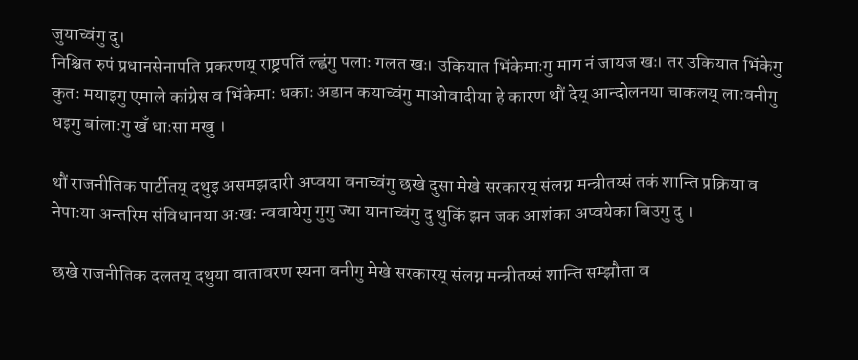जुयाच्वंगु दु।
निश्चित रुपं प्रधानसेनापति प्रकरणय् राष्ट्रपतिं ल्ह्वंगु पलाः गलत खः। उकियात भिंकेमाःगु माग नं जायज खः। तर उकियात भिंकेगु कुतः मयाइगु एमाले कांग्रेस व भिंकेमाः धकाः अडान कयाच्वंगु माओवादीया हे कारण थौं देय् आन्दोलनया चाकलय् लाःवनीगु धइगु बांलाःगु खँ धाःसा मखु ।

थौं राजनीतिक पार्टीतय् दथुइ असमझदारी अप्वया वनाच्वंगु छखे दुसा मेखे सरकारय् संलग्न मन्त्रीतय्सं तकं शान्ति प्रक्रिया व नेपाःया अन्तरिम संविधानया अःखः न्ववायेगु गुगु ज्या यानाच्वंगु दु थुकिं झन जक आशंका अप्वयेका बिउगु दु ।

छखे राजनीतिक दलतय् दथुया वातावरण स्यना वनीगु मेखे सरकारय् संलग्न मन्त्रीतय्सं शान्ति सम्झौता व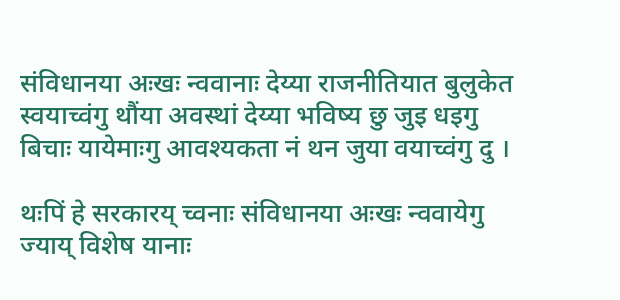संविधानया अःखः न्ववानाः देय्या राजनीतियात बुलुकेत स्वयाच्वंगु थौंया अवस्थां देय्या भविष्य छु जुइ धइगु बिचाः यायेमाःगु आवश्यकता नं थन जुया वयाच्वंगु दु ।

थःपिं हे सरकारय् च्वनाः संविधानया अःखः न्ववायेगु ज्याय् विशेष यानाः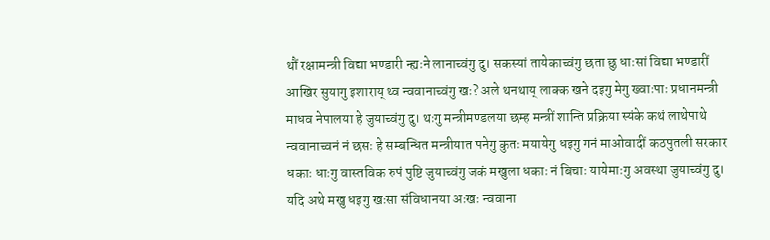थौं रक्षामन्त्री विद्या भण्डारी न्ह्यःने लानाच्वंगु दु। सकस्यां तायेकाच्वंगु छता छु धाःसां विद्या भण्डारीं आखिर सुयागु इशाराय् थ्व न्ववानाच्वंगु खः? अले थनथाय् लाक्क खने दइगु मेगु ख्वाःपाः प्रधानमन्त्री माधव नेपालया हे जुयाच्वंगु दु। थःगु मन्त्रीमण्डलया छम्ह मन्त्रीं शान्ति प्रक्रिया स्यंके कथं लाथेपाथे न्ववानाच्वनं नं छसः हे सम्बन्धित मन्त्रीयात पनेगु कुतः मयायेगु धइगु गनं माओवादीं कठपुतली सरकार धकाः धाःगु वास्तविक रुपं पुष्टि जुयाच्वंगु जकं मखुला धकाः नं बिचाः यायेमाःगु अवस्था जुयाच्वंगु दु। यदि अथे मखु धइगु खःसा संविधानया अःखः न्ववाना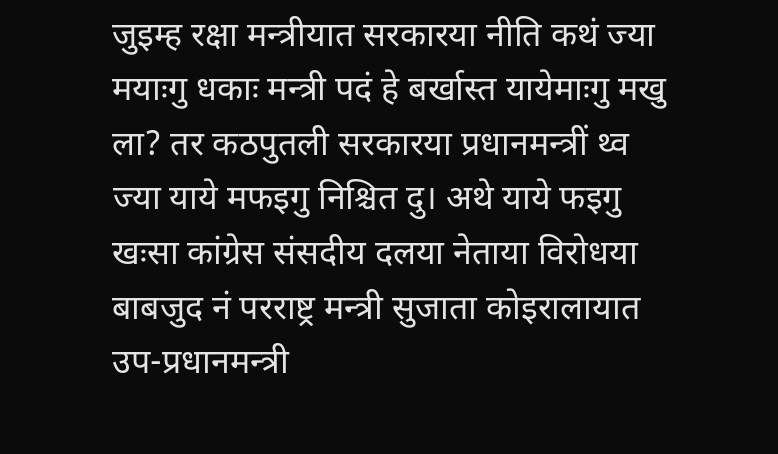जुइम्ह रक्षा मन्त्रीयात सरकारया नीति कथं ज्या मयाःगु धकाः मन्त्री पदं हे बर्खास्त यायेमाःगु मखु ला? तर कठपुतली सरकारया प्रधानमन्त्रीं थ्व ज्या याये मफइगु निश्चित दु। अथे याये फइगु खःसा कांग्रेस संसदीय दलया नेताया विरोधया बाबजुद नं परराष्ट्र मन्त्री सुजाता कोइरालायात उप-प्रधानमन्त्री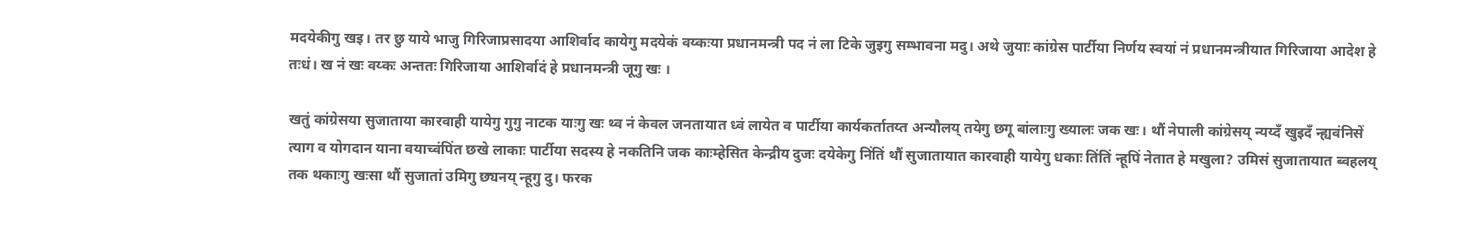मदयेकीगु खइ। तर छु याये भाजु गिरिजाप्रसादया आशिर्वाद कायेगु मदयेकं वय्कःया प्रधानमन्त्री पद नं ला टिके जुइगु सम्भावना मदु। अथे जुयाः कांग्रेस पार्टीया निर्णय स्वयां नं प्रधानमन्त्रीयात गिरिजाया आदेश हे तःधं। ख नं खः वय्कः अन्ततः गिरिजाया आशिर्वादं हे प्रधानमन्त्री जूगु खः ।

खतुं कांग्रेसया सुजाताया कारवाही यायेगु गुगु नाटक याःगु खः थ्व नं केवल जनतायात ध्वं लायेत व पार्टीया कार्यकर्तातय्त अन्यौलय् तयेगु छगू बांलाःगु ख्यालः जक खः। थौं नेपाली कांग्रेसय् न्यय्दँ खुइदँ न्ह्यवंनिसें त्याग व योगदान याना वयाच्वंपिंत छखे लाकाः पार्टीया सदस्य हे नकतिनि जक काःम्हेसित केन्द्रीय दुजः दयेकेगु निंतिं थौं सुजातायात कारवाही यायेगु धकाः तिंतिं न्हूपिं नेतात हे मखुला? उमिसं सुजातायात ब्वहलय् तक थकाःगु खःसा थौं सुजातां उमिगु छ्यनय् न्हूगु दु। फरक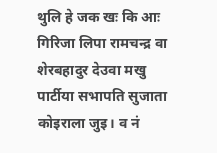थुलि हे जक खः कि आः गिरिजा लिपा रामचन्द्र वा शेरबहादुर देउवा मखु पार्टीया सभापति सुजाता कोइराला जुइ। व नं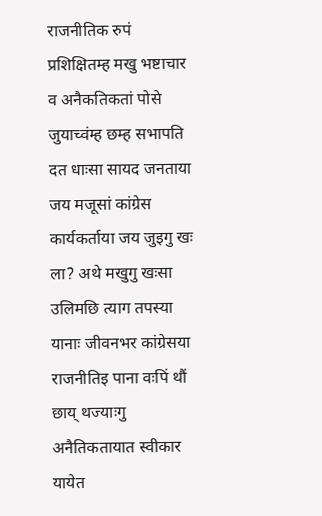राजनीतिक रुपं प्रशिक्षितम्ह मखु भष्टाचार व अनैकतिकतां पोसे जुयाच्वंम्ह छम्ह सभापति दत धाःसा सायद जनताया जय मजूसां कांग्रेस कार्यकर्ताया जय जुइगु खः ला? अथे मखुगु खःसा उलिमछि त्याग तपस्या यानाः जीवनभर कांग्रेसया राजनीतिइ पाना वःपिं थौं छाय् थज्याःगु अनैतिकतायात स्वीकार यायेत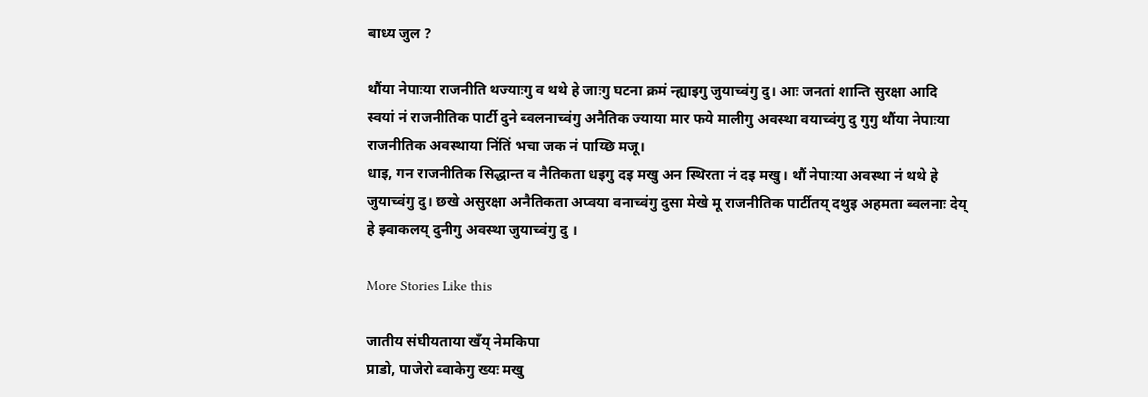बाध्य जुल ?

थौंया नेपाःया राजनीति थज्याःगु व थथे हे जाःगु घटना क्रमं न्ह्याइगु जुयाच्वंगु दु। आः जनतां शान्ति सुरक्षा आदि स्वयां नं राजनीतिक पार्टी दुने ब्वलनाच्वंगु अनैतिक ज्याया मार फये मालीगु अवस्था वयाच्वंगु दु गुगु थौंया नेपाःया राजनीतिक अवस्थाया निंतिं भचा जक नं पाय्छि मजू।
धाइ, गन राजनीतिक सिद्धान्त व नैतिकता धइगु दइ मखु अन स्थिरता नं दइ मखु। थौं नेपाःया अवस्था नं थथे हे जुयाच्वंगु दु। छखे असुरक्षा अनैतिकता अप्वया वनाच्वंगु दुसा मेखे मू राजनीतिक पार्टीतय् दथुइ अहमता ब्वलनाः देय् हे झ्वाकलय् दुनीगु अवस्था जुयाच्वंगु दु ।

More Stories Like this

जातीय संघीयताया खँय् नेमकिपा
प्राडो, पाजेरो ब्वाकेगु ख्यः मखु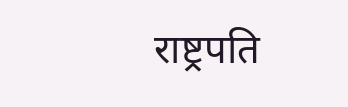राष्ट्रपति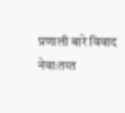प्रणाली बारे विवाद
नेवाःतय्त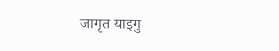जागृत याइगु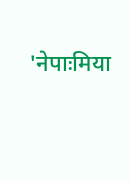'नेपाःमिया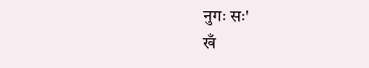नुगः सः'
खँ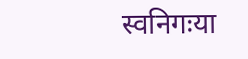स्वनिगःया